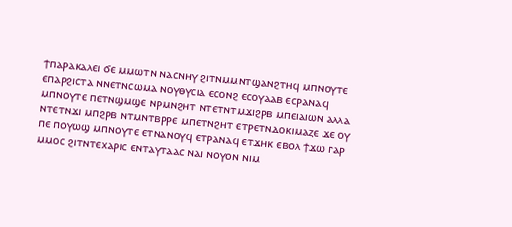ϯⲡⲁⲣⲁⲕⲁⲗⲉⲓ ϭⲉ ⲙⲙⲱⲧⲛ ⲛⲁⲥⲛⲏⲩ ϩⲓⲧⲛⲙⲙⲛⲧϣⲁⲛϩⲧⲏϥ ⲙⲡⲛⲟⲩⲧⲉ ⲉⲡⲁⲣϩⲓⲥⲧⲁ ⲛⲛⲉⲧⲛⲥⲱⲙⲁ ⲛⲟⲩⲑⲩⲥⲓⲁ ⲉⲥⲟⲛϩ ⲉⲥⲟⲩⲁⲁⲃ ⲉⲥⲣⲁⲛⲁϥ ⲙⲡⲛⲟⲩⲧⲉ ⲡⲉⲧⲛϣⲙϣⲉ ⲛⲣⲙⲛϩⲏⲧ ⲛⲧⲉⲧⲛⲧⲙϫⲓϩⲣⲃ ⲙⲡⲉⲓⲁⲓⲱⲛ ⲁⲗⲗⲁ ⲛⲧⲉⲧⲛϫⲓ ⲙⲡϩⲣⲃ ⲛⲧⲙⲛⲧⲃⲣⲣⲉ ⲙⲡⲉⲧⲛϩⲏⲧ ⲉⲧⲣⲉⲧⲛⲇⲟⲕⲓⲙⲁⲍⲉ ϫⲉ ⲟⲩ ⲡⲉ ⲡⲟⲩⲱϣ ⲙⲡⲛⲟⲩⲧⲉ ⲉⲧⲛⲁⲛⲟⲩϥ ⲉⲧⲣⲁⲛⲁϥ ⲉⲧϫⲏⲕ ⲉⲃⲟⲗ ϯϫⲱ ⲅⲁⲣ ⲙⲙⲟⲥ ϩⲓⲧⲛⲧⲉⲭⲁⲣⲓⲥ ⲉⲛⲧⲁⲩⲧⲁⲁⲥ ⲛⲁⲓ ⲛⲟⲩⲟⲛ ⲛⲓⲙ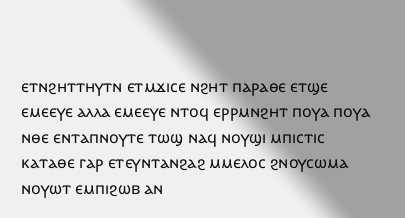ⲉⲧⲛϩⲏⲧⲧⲏⲩⲧⲛ ⲉⲧⲙϫⲓⲥⲉ ⲛϩⲏⲧ ⲡⲁⲣⲁⲑⲉ ⲉⲧϣⲉ ⲉⲙⲉⲉⲩⲉ ⲁⲗⲗⲁ ⲉⲙⲉⲉⲩⲉ ⲛⲧⲟϥ ⲉⲣⲣⲙⲛϩⲏⲧ ⲡⲟⲩⲁ ⲡⲟⲩⲁ ⲛⲑⲉ ⲉⲛⲧⲁⲡⲛⲟⲩⲧⲉ ⲧⲱϣ ⲛⲁϥ ⲛⲟⲩϣⲓ ⲙⲡⲓⲥⲧⲓⲥ ⲕⲁⲧⲁⲑⲉ ⲅⲁⲣ ⲉⲧⲉⲩⲛⲧⲁⲛϩⲁϩ ⲙⲙⲉⲗⲟⲥ ϩⲛⲟⲩⲥⲱⲙⲁ ⲛⲟⲩⲱⲧ ⲉⲙⲡⲓϩⲱⲃ ⲁⲛ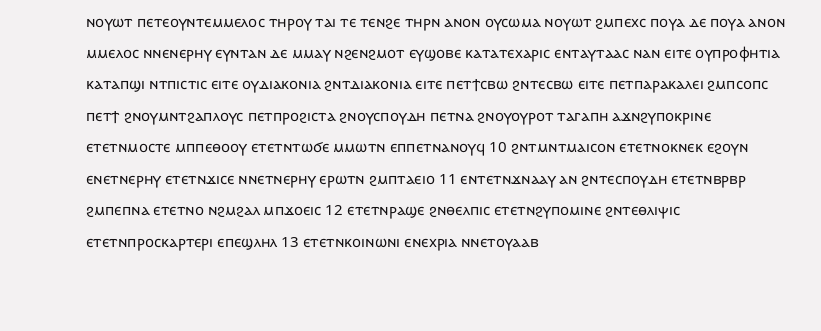ⲛⲟⲩⲱⲧ ⲡⲉⲧⲉⲟⲩⲛⲧⲉⲙⲙⲉⲗⲟⲥ ⲧⲏⲣⲟⲩ ⲧⲁⲓ ⲧⲉ ⲧⲉⲛϩⲉ ⲧⲏⲣⲛ ⲁⲛⲟⲛ ⲟⲩⲥⲱⲙⲁ ⲛⲟⲩⲱⲧ ϩⲙⲡⲉⲭⲥ ⲡⲟⲩⲁ ⲇⲉ ⲡⲟⲩⲁ ⲁⲛⲟⲛ ⲙⲙⲉⲗⲟⲥ ⲛⲛⲉⲛⲉⲣⲏⲩ ⲉⲩⲛⲧⲁⲛ ⲇⲉ ⲙⲙⲁⲩ ⲛϩⲉⲛϩⲙⲟⲧ ⲉⲩϣⲟⲃⲉ ⲕⲁⲧⲁⲧⲉⲭⲁⲣⲓⲥ ⲉⲛⲧⲁⲩⲧⲁⲁⲥ ⲛⲁⲛ ⲉⲓⲧⲉ ⲟⲩⲡⲣⲟⲫⲏⲧⲓⲁ ⲕⲁⲧⲁⲡϣⲓ ⲛⲧⲡⲓⲥⲧⲓⲥ ⲉⲓⲧⲉ ⲟⲩⲇⲓⲁⲕⲟⲛⲓⲁ ϩⲛⲧⲇⲓⲁⲕⲟⲛⲓⲁ ⲉⲓⲧⲉ ⲡⲉⲧϯⲥⲃⲱ ϩⲛⲧⲉⲥⲃⲱ ⲉⲓⲧⲉ ⲡⲉⲧⲡⲁⲣⲁⲕⲁⲗⲉⲓ ϩⲙⲡⲥⲟⲡⲥ ⲡⲉⲧϯ ϩⲛⲟⲩⲙⲛⲧϩⲁⲡⲗⲟⲩⲥ ⲡⲉⲧⲡⲣⲟϩⲓⲥⲧⲁ ϩⲛⲟⲩⲥⲡⲟⲩⲇⲏ ⲡⲉⲧⲛⲁ ϩⲛⲟⲩⲟⲩⲣⲟⲧ ⲧⲁⲅⲁⲡⲏ ⲁϫⲛϩⲩⲡⲟⲕⲣⲓⲛⲉ ⲉⲧⲉⲧⲛⲙⲟⲥⲧⲉ ⲙⲡⲡⲉⲑⲟⲟⲩ ⲉⲧⲉⲧⲛⲧⲱϭⲉ ⲙⲙⲱⲧⲛ ⲉⲡⲡⲉⲧⲛⲁⲛⲟⲩϥ 10 ϩⲛⲧⲙⲛⲧⲙⲁⲓⲥⲟⲛ ⲉⲧⲉⲧⲛⲟⲕⲛⲉⲕ ⲉϩⲟⲩⲛ ⲉⲛⲉⲧⲛⲉⲣⲏⲩ ⲉⲧⲉⲧⲛϫⲓⲥⲉ ⲛⲛⲉⲧⲛⲉⲣⲏⲩ ⲉⲣⲱⲧⲛ ϩⲙⲡⲧⲁⲉⲓⲟ 11 ⲉⲛⲧⲉⲧⲛϫⲛⲁⲁⲩ ⲁⲛ ϩⲛⲧⲉⲥⲡⲟⲩⲇⲏ ⲉⲧⲉⲧⲛⲃⲣⲃⲣ ϩⲙⲡⲉⲡⲛⲁ ⲉⲧⲉⲧⲛⲟ ⲛϩⲙϩⲁⲗ ⲙⲡϫⲟⲉⲓⲥ 12 ⲉⲧⲉⲧⲛⲣⲁϣⲉ ϩⲛⲑⲉⲗⲡⲓⲥ ⲉⲧⲉⲧⲛϩⲩⲡⲟⲙⲓⲛⲉ ϩⲛⲧⲉⲑⲗⲓⲯⲓⲥ ⲉⲧⲉⲧⲛⲡⲣⲟⲥⲕⲁⲣⲧⲉⲣⲓ ⲉⲡⲉϣⲗⲏⲗ 13 ⲉⲧⲉⲧⲛⲕⲟⲓⲛⲱⲛⲓ ⲉⲛⲉⲭⲣⲓⲁ ⲛⲛⲉⲧⲟⲩⲁⲁⲃ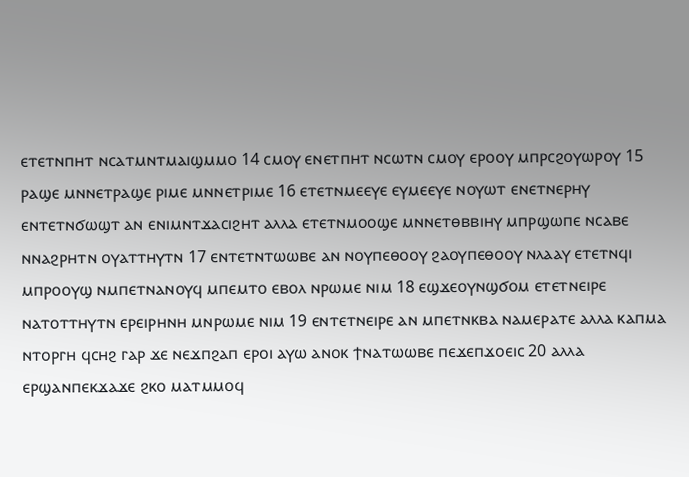ⲉⲧⲉⲧⲛⲡⲏⲧ ⲛⲥⲁⲧⲙⲛⲧⲙⲁⲓϣⲙⲙⲟ 14 ⲥⲙⲟⲩ ⲉⲛⲉⲧⲡⲏⲧ ⲛⲥⲱⲧⲛ ⲥⲙⲟⲩ ⲉⲣⲟⲟⲩ ⲙⲡⲣⲥϩⲟⲩⲱⲣⲟⲩ 15 ⲣⲁϣⲉ ⲙⲛⲛⲉⲧⲣⲁϣⲉ ⲣⲓⲙⲉ ⲙⲛⲛⲉⲧⲣⲓⲙⲉ 16 ⲉⲧⲉⲧⲛⲙⲉⲉⲩⲉ ⲉⲩⲙⲉⲉⲩⲉ ⲛⲟⲩⲱⲧ ⲉⲛⲉⲧⲛⲉⲣⲏⲩ ⲉⲛⲧⲉⲧⲛϭⲱϣⲧ ⲁⲛ ⲉⲛⲓⲙⲛⲧϫⲁⲥⲓϩⲏⲧ ⲁⲗⲗⲁ ⲉⲧⲉⲧⲛⲙⲟⲟϣⲉ ⲙⲛⲛⲉⲧⲑⲃⲃⲓⲏⲩ ⲙⲡⲣϣⲱⲡⲉ ⲛⲥⲁⲃⲉ ⲛⲛⲁϩⲣⲏⲧⲛ ⲟⲩⲁⲧⲧⲏⲩⲧⲛ 17 ⲉⲛⲧⲉⲧⲛⲧⲱⲱⲃⲉ ⲁⲛ ⲛⲟⲩⲡⲉⲑⲟⲟⲩ ϩⲁⲟⲩⲡⲉⲑⲟⲟⲩ ⲛⲗⲁⲁⲩ ⲉⲧⲉⲧⲛϥⲓ ⲙⲡⲣⲟⲟⲩϣ ⲛⲙⲡⲉⲧⲛⲁⲛⲟⲩϥ ⲙⲡⲉⲙⲧⲟ ⲉⲃⲟⲗ ⲛⲣⲱⲙⲉ ⲛⲓⲙ 18 ⲉϣϫⲉⲟⲩⲛϣϭⲟⲙ ⲉⲧⲉⲧⲛⲉⲓⲣⲉ ⲛⲁⲧⲟⲧⲧⲏⲩⲧⲛ ⲉⲣⲉⲓⲣⲏⲛⲏ ⲙⲛⲣⲱⲙⲉ ⲛⲓⲙ 19 ⲉⲛⲧⲉⲧⲛⲉⲓⲣⲉ ⲁⲛ ⲙⲡⲉⲧⲛⲕⲃⲁ ⲛⲁⲙⲉⲣⲁⲧⲉ ⲁⲗⲗⲁ ⲕⲁⲡⲙⲁ ⲛⲧⲟⲣⲅⲏ ϥⲥⲏϩ ⲅⲁⲣ ϫⲉ ⲛⲉϫⲡϩⲁⲡ ⲉⲣⲟⲓ ⲁⲩⲱ ⲁⲛⲟⲕ ϯⲛⲁⲧⲱⲱⲃⲉ ⲡⲉϫⲉⲡϫⲟⲉⲓⲥ 20 ⲁⲗⲗⲁ ⲉⲣϣⲁⲛⲡⲉⲕϫⲁϫⲉ ϩⲕⲟ ⲙⲁⲧⲙⲙⲟϥ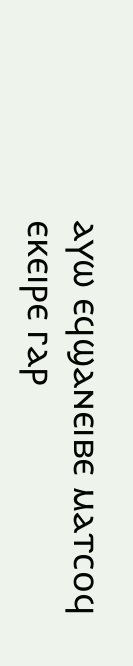ⲁⲩⲱ ⲉϥϣⲁⲛⲉⲓⲃⲉ ⲙⲁⲧⲥⲟϥ ⲉⲕⲉⲓⲣⲉ ⲅⲁⲣ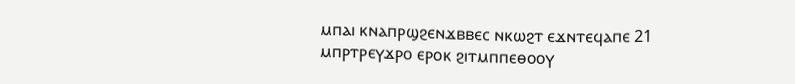ⲙⲡⲁⲓ ⲕⲛⲁⲡⲣϣϩⲉⲛϫⲃⲃⲉⲥ ⲛⲕⲱϩⲧ ⲉϫⲛⲧⲉϥⲁⲡⲉ 21 ⲙⲡⲣⲧⲣⲉⲩϫⲣⲟ ⲉⲣⲟⲕ ϩⲓⲧⲙⲡⲡⲉⲑⲟⲟⲩ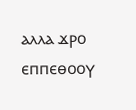ⲁⲗⲗⲁ ϫⲣⲟ ⲉⲡⲡⲉⲑⲟⲟⲩ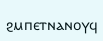ϩⲙⲡⲉⲧⲛⲁⲛⲟⲩϥ